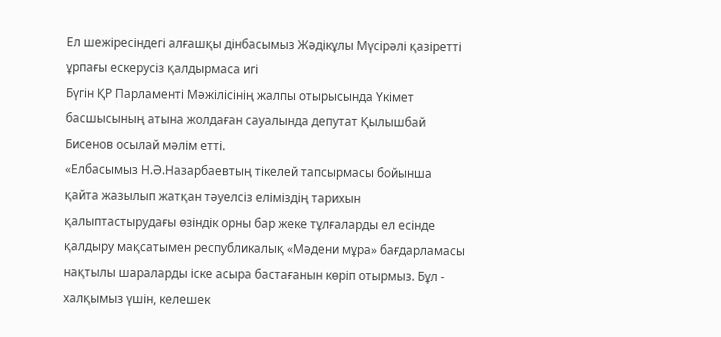Ел шежіресіндегі алғашқы дінбасымыз Жәдікұлы Мүсірәлі қазіретті ұрпағы ескерусіз қалдырмаса игі
Бүгін ҚР Парламенті Мәжілісінің жалпы отырысында Үкімет басшысының атына жолдаған сауалында депутат Қылышбай Бисенов осылай мәлім етті.
«Елбасымыз Н.Ә.Назарбаевтың тікелей тапсырмасы бойынша қайта жазылып жатқан тәуелсіз еліміздің тарихын қалыптастырудағы өзіндік орны бар жеке тұлғаларды ел есінде қалдыру мақсатымен республикалық «Мәдени мұра» бағдарламасы нақтылы шараларды іске асыра бастағанын көріп отырмыз. Бұл - халқымыз үшін, келешек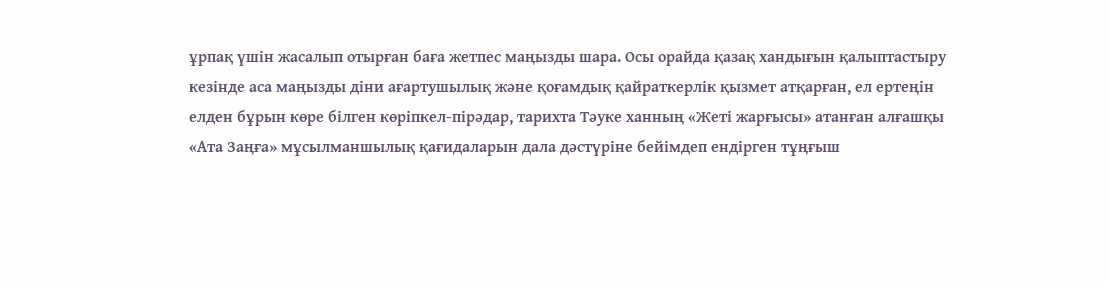ұрпақ үшін жасалып отырған баға жетпес маңызды шара. Осы орайда қазақ хандығын қалыптастыру кезінде аса маңызды діни ағартушылық және қоғамдық қайраткерлік қызмет атқарған, ел ертеңін елден бұрын көре білген көріпкел-пірәдар, тарихта Тәуке ханның «Жеті жарғысы» атанған алғашқы «Ата Заңға» мұсылманшылық қағидаларын дала дәстүріне бейімдеп ендірген тұңғыш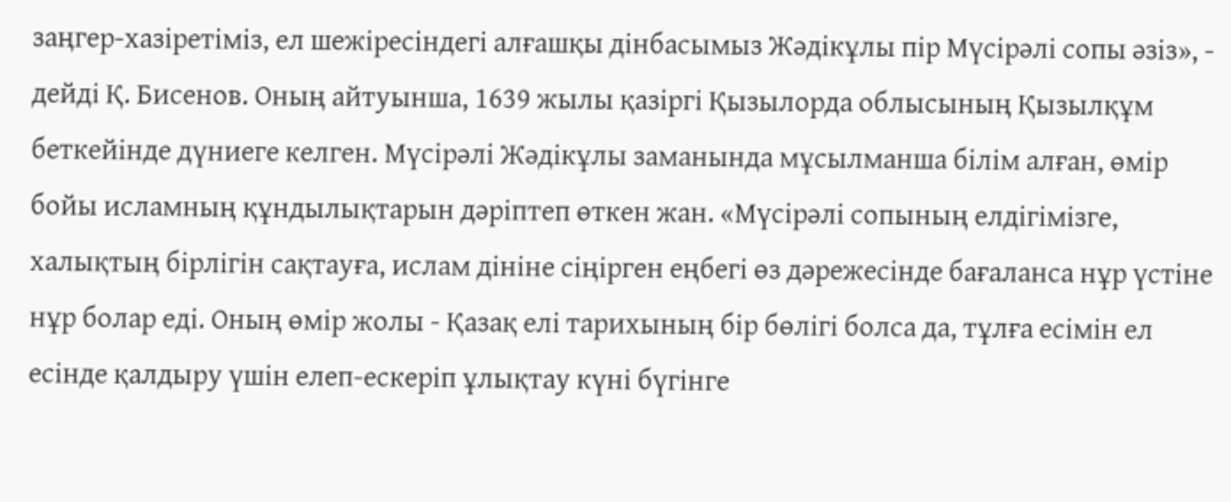заңгер-хазіретіміз, ел шежіресіндегі алғашқы дінбасымыз Жәдікұлы пір Мүсірәлі сопы әзіз», - дейді Қ. Бисенов. Оның айтуынша, 1639 жылы қазіргі Қызылорда облысының Қызылқұм беткейінде дүниеге келген. Мүсірәлі Жәдікұлы заманында мұсылманша білім алған, өмір бойы исламның құндылықтарын дәріптеп өткен жан. «Мүсірәлі сопының елдігімізге, халықтың бірлігін сақтауға, ислам дініне сіңірген еңбегі өз дәрежесінде бағаланса нұр үстіне нұр болар еді. Оның өмір жолы - Қазақ елі тарихының бір бөлігі болса да, тұлға есімін ел есінде қалдыру үшін елеп-ескеріп ұлықтау күні бүгінге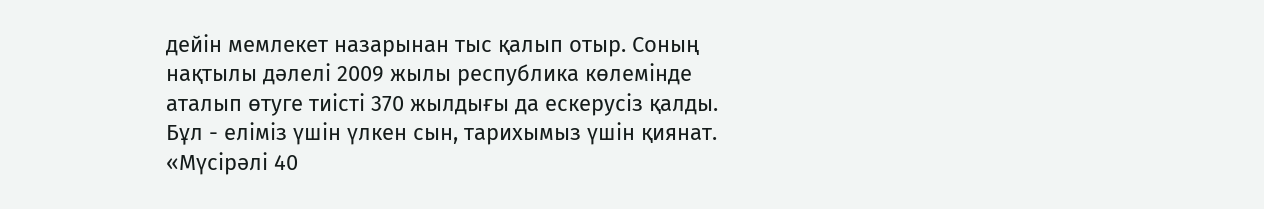дейін мемлекет назарынан тыс қалып отыр. Соның нақтылы дәлелі 2009 жылы республика көлемінде аталып өтуге тиісті 370 жылдығы да ескерусіз қалды. Бұл - еліміз үшін үлкен сын, тарихымыз үшін қиянат. «Мүсірәлі 40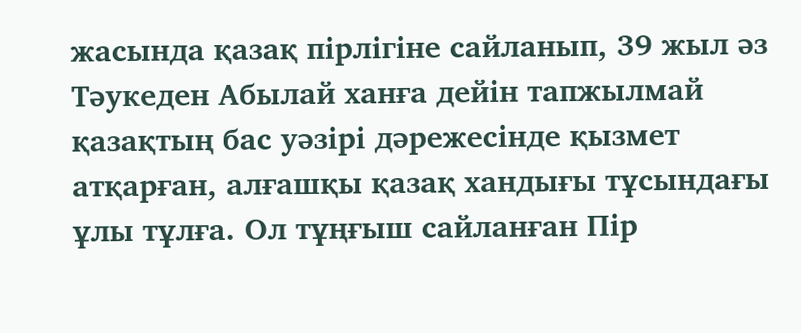жасында қазақ пірлігіне сайланып, 39 жыл әз Тәукеден Абылай ханға дейін тапжылмай қазақтың бас уәзірі дәрежесінде қызмет атқарған, алғашқы қазақ хандығы тұсындағы ұлы тұлға. Ол тұңғыш сайланған Пір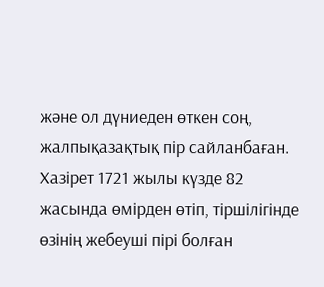және ол дүниеден өткен соң, жалпықазақтық пір сайланбаған. Хазірет 1721 жылы күзде 82 жасында өмірден өтіп, тіршілігінде өзінің жебеуші пірі болған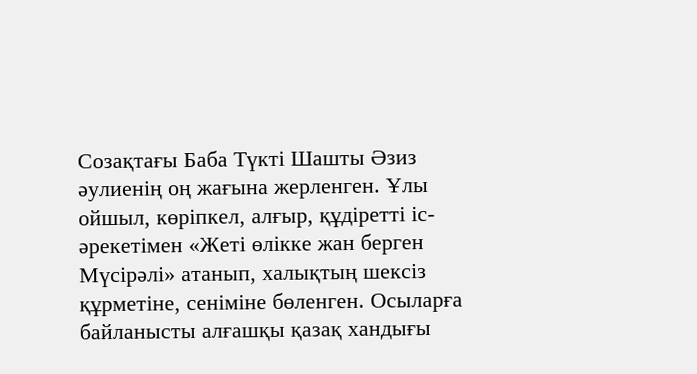Созақтағы Баба Түкті Шашты Әзиз әулиенің оң жағына жерленген. Ұлы ойшыл, көріпкел, алғыр, құдіретті іс-әрекетімен «Жеті өлікке жан берген Мүсірәлі» атанып, халықтың шексіз құрметіне, сеніміне бөленген. Осыларға байланысты алғашқы қазақ хандығы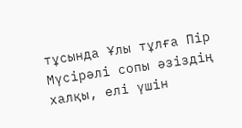тұсында Ұлы тұлға Пір Мүсірәлі сопы әзіздің халқы, елі үшін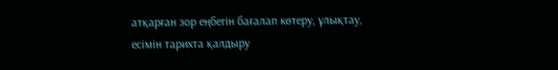атқарған зор еңбегін бағалап көтеру, ұлықтау, есімін тарихта қалдыру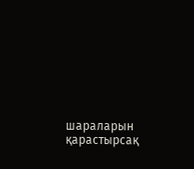шараларын қарастырсақ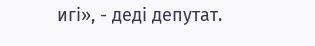игі», - деді депутат.